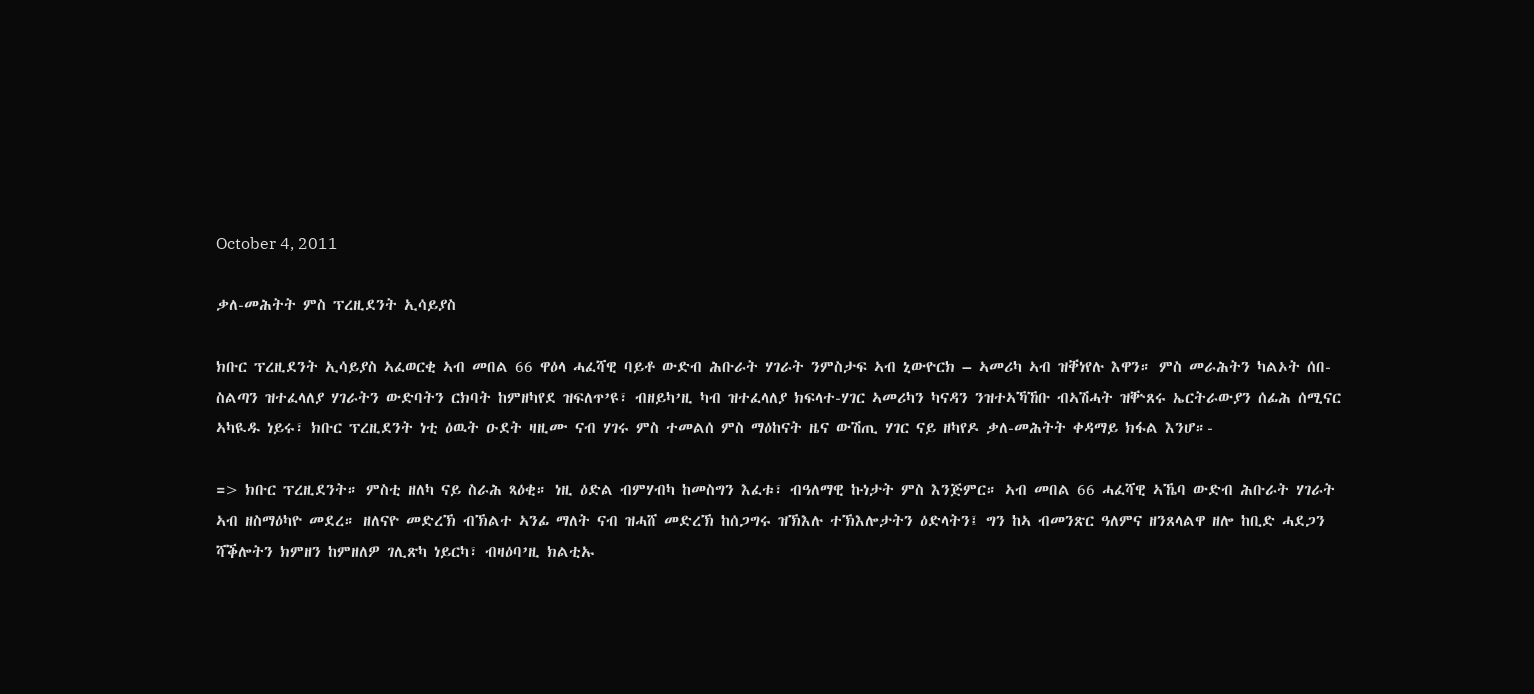October 4, 2011

ቃለ-መሕትት ምስ ፕረዚደንት ኢሳይያስ

ክቡር ፕረዚደንት ኢሳይያስ ኣፈወርቂ ኣብ መበል 66 ዋዕላ ሓፈሻዊ ባይቶ ውድብ ሕቡራት ሃገራት ንምስታፍ ኣብ ኒውዮርክ – ኣመሪካ ኣብ ዝቐነየሉ እዋን። ምስ መራሕትን ካልኦት ሰበ-ስልጣን ዝተፈላለያ ሃገራትን ውድባትን ርክባት ከምዘካየደ ዝፍለጥ’ዩ፣ ብዘይካ’ዚ ካብ ዝተፈላለያ ክፍላተ-ሃገር ኣመሪካን ካናዳን ንዝተኣኻኸቡ ብኣሽሓት ዝቝጸሩ ኤርትራውያን ሰፊሕ ሰሚናር ኣካዪዱ ነይሩ፣ ክቡር ፕረዚደንት ነቲ ዕዉት ዑደት ዛዚሙ ናብ ሃገሩ ምስ ተመልሰ ምስ ማዕከናት ዜና ውሽጢ ሃገር ናይ ዘካየዶ ቃለ-መሕትት ቀዳማይ ክፋል እንሆ።-

=> ክቡር ፕረዚደንት። ምስቲ ዘለካ ናይ ስራሕ ጻዕቂ። ነዚ ዕድል ብምሃብካ ከመስግን እፈቱ፣ ብዓለማዊ ኩነታት ምስ እንጅምር። ኣብ መበል 66 ሓፈሻዊ ኣኼባ ውድብ ሕቡራት ሃገራት ኣብ ዘስማዕካዮ መደረ። ዘለናዮ መድረኽ ብኽልተ ኣንፊ ማለት ናብ ዝሓሸ መድረኽ ከሰጋግሩ ዝኽእሉ ተኽእሎታትን ዕድላትን፤ ግን ከኣ ብመንጽር ዓለምና ዘንጸላልዋ ዘሎ ከቢድ ሓደጋን ሻቕሎትን ክምዘን ከምዘለዎ ገሊጽካ ነይርካ፣ ብዛዕባ’ዚ ክልቲኡ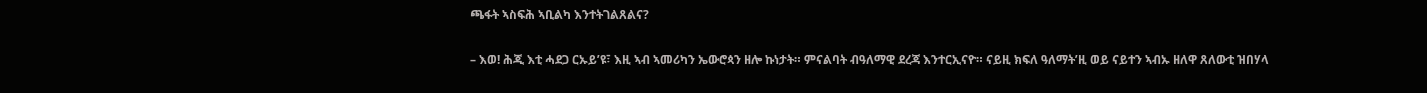ጫፋት ኣስፍሕ ኣቢልካ እንተትገልጸልና?

– እወ! ሕጂ እቲ ሓደጋ ርኡይ’ዩ፣ እዚ ኣብ ኣመሪካን ኤውሮጳን ዘሎ ኩነታት። ምናልባት ብዓለማዊ ደረጃ እንተርኢናዮ። ናይዚ ክፍለ ዓለማት’ዚ ወይ ናይተን ኣብኡ ዘለዋ ጸለውቲ ዝበሃላ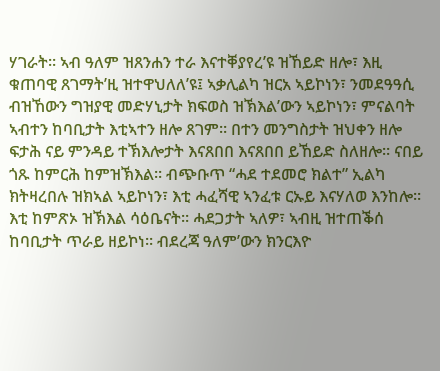ሃገራት። ኣብ ዓለም ዝጸንሐን ተራ እናተቐያየረ’ዩ ዝኸይድ ዘሎ፣ እዚ ቁጠባዊ ጸገማት’ዚ ዝተዋህለለ’ዩ፤ ኣቃሊልካ ዝርአ ኣይኮነን፣ ንመደዓዓሲ ብዝኸውን ግዝያዊ መድሃኒታት ክፍወስ ዝኽእል’ውን ኣይኮነን፣ ምናልባት ኣብተን ከባቢታት እቲኣተን ዘሎ ጸገም። በተን መንግስታት ዝህቀን ዘሎ ፍታሕ ናይ ምንዳይ ተኽእሎታት እናጸበበ እናጸበበ ይኸይድ ስለዘሎ። ናበይ ጎጹ ከምርሕ ከምዝኽእል። ብጭቡጥ “ሓደ ተደመሮ ክልተ” ኢልካ ክትዛረበሉ ዝክኣል ኣይኮነን፣ እቲ ሓፈሻዊ ኣንፈቱ ርኡይ እናሃለወ እንከሎ። እቲ ከምጽኦ ዝኽእል ሳዕቤናት። ሓደጋታት ኣለዎ፣ ኣብዚ ዝተጠቕሰ ከባቢታት ጥራይ ዘይኮነ። ብደረጃ ዓለም’ውን ክንርእዮ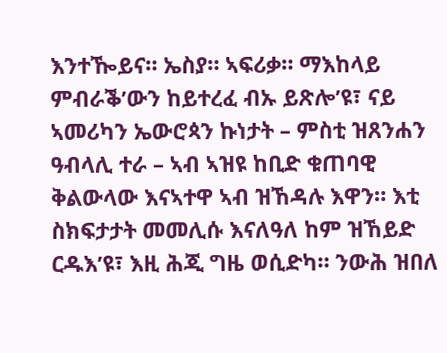እንተዀይና። ኤስያ። ኣፍሪቃ። ማእከላይ ምብራቕ’ውን ከይተረፈ ብኡ ይጽሎ’ዩ፣ ናይ ኣመሪካን ኤውሮጳን ኩነታት – ምስቲ ዝጸንሐን ዓብላሊ ተራ – ኣብ ኣዝዩ ከቢድ ቁጠባዊ ቅልውላው እናኣተዋ ኣብ ዝኸዳሉ እዋን። እቲ ስክፍታታት መመሊሱ እናለዓለ ከም ዝኸይድ ርዱእ’ዩ፣ እዚ ሕጂ ግዜ ወሲድካ። ንውሕ ዝበለ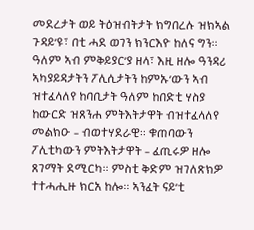መደረታት ወይ ትዕዝብትታት ክግበረሉ ዝክኣል ጉዳይ’ዩ፣ በቲ ሓደ ወገን ክንርእዮ ከለና ግን። ዓለም ኣብ ምቅይያር’ያ ዘላ፣ እዚ ዘሎ ዓንዳሪ ኣካያይዳታትን ፖሊሲታትን ከምኡ’ውን ኣብ ዝተፈላለየ ከባቢታት ዓለም ከበድቲ ሃስያ ከውርድ ዝጸንሐ ምትእትታዋት ብዝተፈላለየ መልክዑ – ብወተሃደራዊ። ቁጠባውን ፖሊቲካውን ምትእትታዋት – ፈጢሩዎ ዘሎ ጸገማት ደሚርካ። ምስቲ ቅድም ዝገለጽክዎ ተተሓሒዙ ክርአ ከሎ። ኣንፈት ናይ’ቲ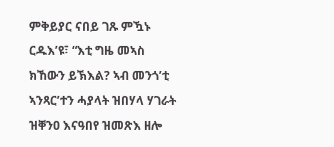ምቅይያር ናበይ ገጹ ምዃኑ ርዱእ’ዩ፣ “እቲ ግዜ መኣስ ክኸውን ይኽእል? ኣብ መንጎ’ቲ ኣንጻር’ተን ሓያላት ዝበሃላ ሃገራት ዝቐንዐ እናዓበየ ዝመጽእ ዘሎ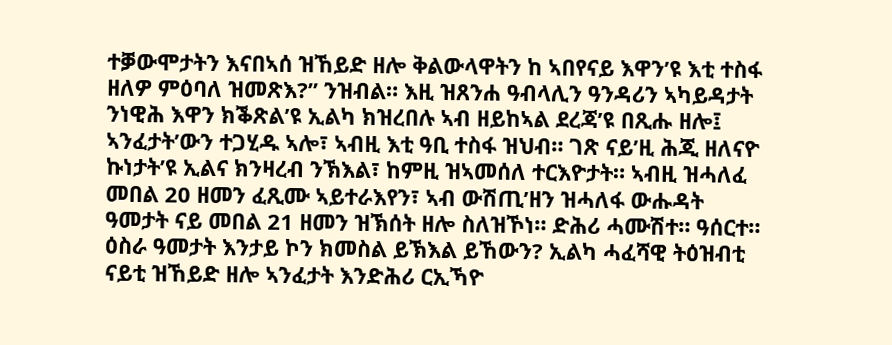ተቓውሞታትን እናበኣሰ ዝኸይድ ዘሎ ቅልውላዋትን ከ ኣበየናይ እዋን’ዩ እቲ ተስፋ ዘለዎ ምዕባለ ዝመጽእ?” ንዝብል። እዚ ዝጸንሐ ዓብላሊን ዓንዳሪን ኣካይዳታት ንነዊሕ እዋን ክቕጽል’ዩ ኢልካ ክዝረበሉ ኣብ ዘይከኣል ደረጃ’ዩ በጺሑ ዘሎ፤ ኣንፈታት’ውን ተጋሂዱ ኣሎ፣ ኣብዚ እቲ ዓቢ ተስፋ ዝህብ። ገጽ ናይ’ዚ ሕጂ ዘለናዮ ኩነታት’ዩ ኢልና ክንዛረብ ንኽእል፣ ከምዚ ዝኣመሰለ ተርእዮታት። ኣብዚ ዝሓለፈ መበል 20 ዘመን ፈጺሙ ኣይተራእየን፣ ኣብ ውሽጢ’ዘን ዝሓለፋ ውሑዳት ዓመታት ናይ መበል 21 ዘመን ዝኽሰት ዘሎ ስለዝኾነ። ድሕሪ ሓሙሽተ። ዓሰርተ። ዕስራ ዓመታት እንታይ ኮን ክመስል ይኽእል ይኸውን? ኢልካ ሓፈሻዊ ትዕዝብቲ ናይቲ ዝኸይድ ዘሎ ኣንፈታት እንድሕሪ ርኢኻዮ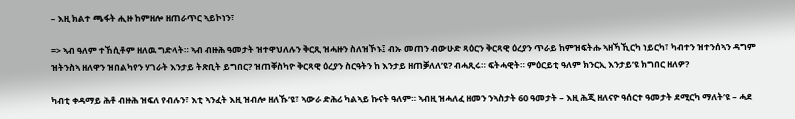– እዚ ክልተ ጫፋት ሒዙ ከምዘሎ ዘጠራጥር ኣይኮነን፣

=> ኣብ ዓለም ተኸሲቶም ዘለዉ ግድላት። ኣብ ብዙሕ ዓመታት ዝተዋህለሉን ቅርጺ ዝሓዙን ስለዝኾኑ፤ ብኡ መጠን ብውሁድ ጻዕርን ቅርጻዊ ዕረያን ጥራይ ከምዝፍትሑ ኣዘኻኺርካ ነይርካ፣ ካብተን ዝተንሰኣን ዳግም ዝትንስኣ ዘለዋን ዝበልካየን ሃገራት እንታይ ትጽቢት ይግበር? ዝጠቐስካዮ ቅርጻዊ ዕረያን ስርዓትን ከ እንታይ ዘጠቓለለ’ዩ? ብሓጺሩ። ፍትሓዊት። ምዕርይቲ ዓለም ክንርኢ እንታይ’ዩ ክግበር ዘለዎ?

ካብቲ ቀዳማይ ሕቶ ብዙሕ ዝፍለ የብሉን፣ እቲ ኣንፈት እዚ ዝብሎ ዘለኹ’ዩ፣ ኣውራ ድሕሪ ካልኣይ ኩናት ዓለም። ኣብዚ ዝሓለፈ ዘመን ንኣስታት 60 ዓመታት – እዚ ሕጂ ዘለናዮ ዓሰርተ ዓመታት ደሚርካ ማለት’ዩ – ሓደ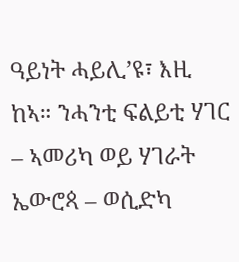ዓይነት ሓይሊ’ዩ፣ እዚ ከኣ። ንሓንቲ ፍልይቲ ሃገር – ኣመሪካ ወይ ሃገራት ኤውሮጳ – ወሲድካ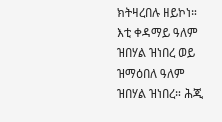ክትዛረበሉ ዘይኮነ። እቲ ቀዳማይ ዓለም ዝበሃል ዝነበረ ወይ ዝማዕበለ ዓለም ዝበሃል ዝነበረ። ሕጂ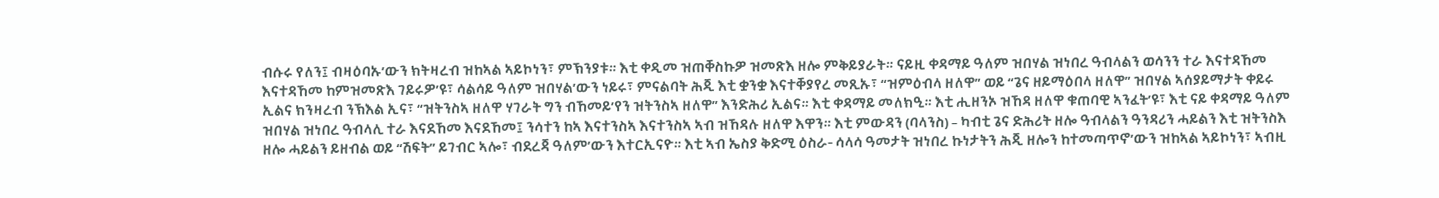ብሱሩ የለን፤ ብዛዕባኡ’ውን ክትዛረብ ዝከኣል ኣይኮነን፣ ምኽንያቱ። እቲ ቀዲመ ዝጠቐስኩዎ ዝመጽእ ዘሎ ምቅይያራት። ናይዚ ቀዳማይ ዓለም ዝበሃል ዝነበረ ዓብላልን ወሳንን ተራ እናተዳኸመ እናተዳኸመ ከምዝመጽእ ገይሩዎ’ዩ፣ ሳልሳይ ዓለም ዝበሃል’ውን ነይሩ፣ ምናልባት ሕጂ እቲ ቋንቋ እናተቐያየረ መጺኡ፣ “ዝምዕብላ ዘለዋ” ወይ “ጌና ዘይማዕበላ ዘለዋ” ዝበሃል ኣሰያይማታት ቀይሩ ኢልና ክንዛረብ ንኽእል ኢና፣ “ዝትንስኣ ዘለዋ ሃገራት ግን ብኸመይ’የን ዝትንስኣ ዘለዋ” እንድሕሪ ኢልና። እቲ ቀዳማይ መለክዒ። እቲ ሒዘንኦ ዝኸዳ ዘለዋ ቁጠባዊ ኣንፈት’ዩ፣ እቲ ናይ ቀዳማይ ዓለም ዝበሃል ዝነበረ ዓብላሊ ተራ እናደኸመ እናደኸመ፤ ንሳተን ከኣ እናተንስኣ እናተንስኣ ኣብ ዝኸዳሉ ዘለዋ እዋን። እቲ ምውዳን (ባላንስ) – ካብቲ ጌና ድሕሪት ዘሎ ዓብላልን ዓንዳሪን ሓይልን እቲ ዝትንስእ ዘሎ ሓይልን ይዘብል ወይ “ሽፍት” ይገብር ኣሎ፣ ብደረጃ ዓለም’ውን እተርኢናዮ። እቲ ኣብ ኤስያ ቅድሚ ዕስራ- ሳላሳ ዓመታት ዝነበረ ኩነታትን ሕጂ ዘሎን ከተመጣጥኖ’ውን ዝከኣል ኣይኮነን፣ ኣብዚ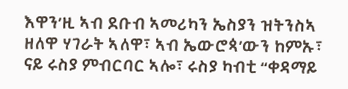እዋን’ዚ ኣብ ደቡብ ኣመሪካን ኤስያን ዝትንስኣ ዘለዋ ሃገራት ኣለዋ፣ ኣብ ኤውሮጳ’ውን ከምኡ፣ ናይ ሩስያ ምብርባር ኣሎ፣ ሩስያ ካብቲ “ቀዳማይ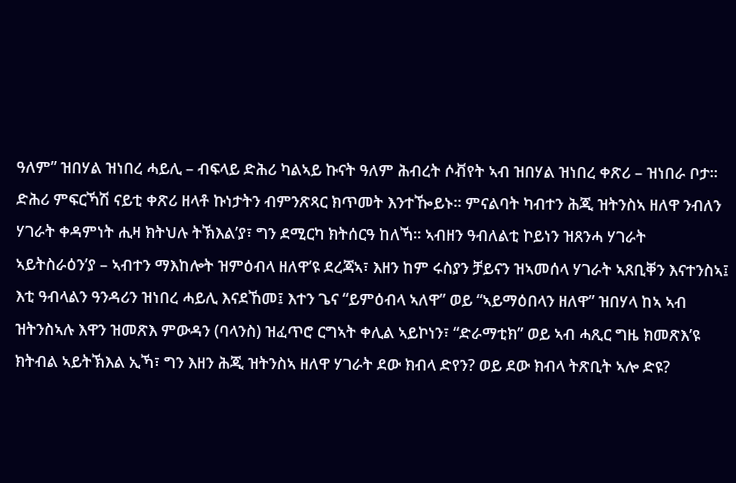ዓለም” ዝበሃል ዝነበረ ሓይሊ – ብፍላይ ድሕሪ ካልኣይ ኩናት ዓለም ሕብረት ሶቭየት ኣብ ዝበሃል ዝነበረ ቀጽሪ – ዝነበራ ቦታ። ድሕሪ ምፍርኻሽ ናይቲ ቀጽሪ ዘላቶ ኩነታትን ብምንጽጻር ክጥመት እንተዀይኑ። ምናልባት ካብተን ሕጂ ዝትንስኣ ዘለዋ ንብለን ሃገራት ቀዳምነት ሒዛ ክትህሉ ትኽእል’ያ፣ ግን ደሚርካ ክትሰርዓ ከለኻ። ኣብዘን ዓብለልቲ ኮይነን ዝጸንሓ ሃገራት ኣይትስራዕን’ያ – ኣብተን ማእከሎት ዝምዕብላ ዘለዋ’ዩ ደረጃኣ፣ እዘን ከም ሩስያን ቻይናን ዝኣመሰላ ሃገራት ኣጸቢቐን እናተንስኣ፤ እቲ ዓብላልን ዓንዳሪን ዝነበረ ሓይሊ እናደኸመ፤ እተን ጌና “ይምዕብላ ኣለዋ” ወይ “ኣይማዕበላን ዘለዋ” ዝበሃላ ከኣ ኣብ ዝትንስኣሉ እዋን ዝመጽእ ምውዳን (ባላንስ) ዝፈጥሮ ርግኣት ቀሊል ኣይኮነን፣ “ድራማቲክ” ወይ ኣብ ሓጺር ግዜ ክመጽእ’ዩ ክትብል ኣይትኽእል ኢኻ፣ ግን እዘን ሕጂ ዝትንስኣ ዘለዋ ሃገራት ደው ክብላ ድየን? ወይ ደው ክብላ ትጽቢት ኣሎ ድዩ?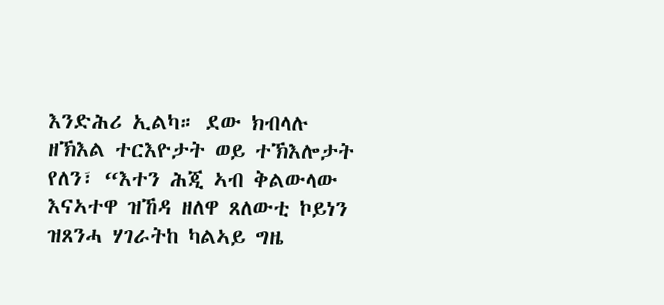እንድሕሪ ኢልካ። ደው ክብላሉ ዘኽእል ተርእዮታት ወይ ተኽእሎታት የለን፣ “እተን ሕጂ ኣብ ቅልውላው እናኣተዋ ዝኸዳ ዘለዋ ጸለውቲ ኮይነን ዝጸንሓ ሃገራትከ ካልኣይ ግዜ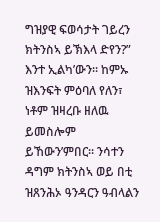ግዝያዊ ፍወሳታት ገይረን ክትንስኣ ይኽእላ ድየን?” እንተ ኢልካ’ውን። ከምኡ ዝእንፍት ምዕባለ የለን፣ ነቶም ዝዛረቡ ዘለዉ ይመስሎም ይኸውን’ምበር። ንሳተን ዳግም ክትንስኣ ወይ በቲ ዝጸንሕኦ ዓንዳርን ዓብላልን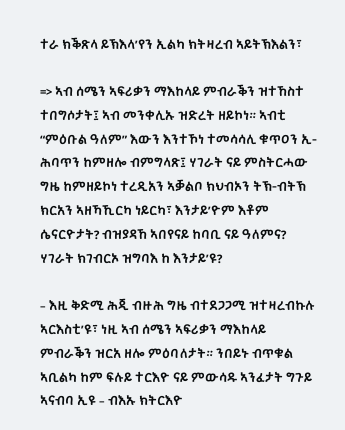ተራ ክቕጽላ ይኽእላ’የን ኢልካ ክትዛረብ ኣይትኽእልን፣

=> ኣብ ሰሜን ኣፍሪቃን ማእከላይ ምብራቕን ዝተኸስተ ተበግሶታት፤ ኣብ መንቀሊኡ ዝድረት ዘይኮነ። ኣብቲ “ምዕቡል ዓለም” እውን እንተኾነ ተመሳሳሊ ቁጥዐን ኢ-ሕባጥን ከምዘሎ ብምግላጽ፤ ሃገራት ናይ ምስትርሓው ግዜ ከምዘይኮነ ተረዲአን ኣቓልቦ ክህብኦን ትኽ-ብትኽ ክርአን ኣዘኻኺርካ ነይርካ፣ እንታይ’ዮም እቶም ሴናርዮታት? ብዝያዳኸ ኣበየናይ ከባቢ ናይ ዓለምና? ሃገራት ክገብርኦ ዝግባእ ከ እንታይ’ዩ?

– እዚ ቅድሚ ሕጂ ብዙሕ ግዜ ብተደጋጋሚ ዝተዛረብኩሉ ኣርእስቲ’ዩ፣ ነዚ ኣብ ሰሜን ኣፍሪቃን ማእከላይ ምብራቕን ዝርአ ዘሎ ምዕባለታት። ንበይኑ ብጥቁል ኣቢልካ ከም ፍሉይ ተርእዮ ናይ ምውሳዱ ኣንፈታት ግጉይ ኣናብባ ኢዩ – ብእኡ ክትርእዮ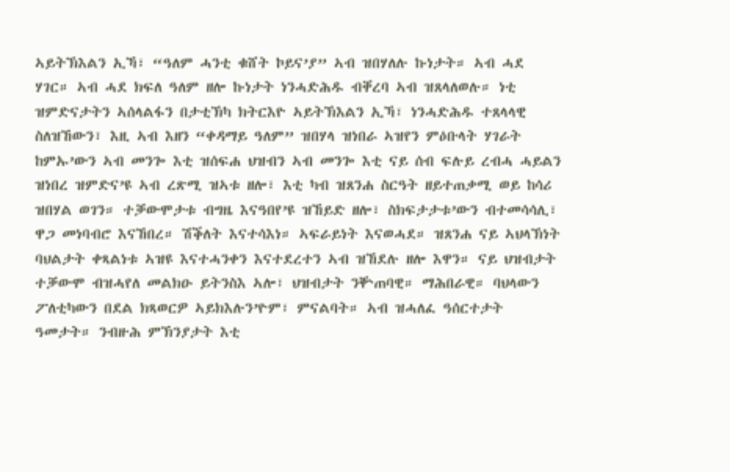ኣይትኽእልን ኢኻ፣ “ዓለም ሓንቲ ቁሸት ኮይና’ያ” ኣብ ዝበሃለሉ ኩነታት። ኣብ ሓደ ሃገር። ኣብ ሓደ ክፍለ ዓለም ዘሎ ኩነታት ነንሓድሕዱ ብቐረባ ኣብ ዝጸላለወሉ። ነቲ ዝምድናታትን ኣሰላልፋን በታቲኽካ ክትርእዮ ኣይትኽእልን ኢኻ፣ ነንሓድሕዱ ተጸላላዊ ስለዝኸውን፣ እዚ ኣብ እዘን “ቀዳማይ ዓለም” ዝበሃላ ዝነበራ ኣዝየን ምዕቡላት ሃገራት ከምኡ’ውን ኣብ መንጐ እቲ ዝሰፍሐ ህዝብን ኣብ መንጐ እቲ ናይ ሰብ ፍሉይ ረብሓ ሓይልን ዝነበረ ዝምድና’ዩ ኣብ ረጽሚ ዝኣቱ ዘሎ፣ እቲ ካብ ዝጸንሐ ስርዓት ዘይተጠቃሚ ወይ ከሳሪ ዝበሃል ወገን። ተቓውሞታቱ ብግዜ እናዓበየ’ዩ ዝኸይድ ዘሎ፣ ስክፍታታቱ’ውን ብተመሳሳሊ፣ ዋጋ መነባብሮ እናኸበረ። ሽቕለት እናተሳእነ። ኣፍራይነት እናወሓደ። ዝጸንሐ ናይ ኣህላኽነት ባህልታት ቀጻልነቱ ኣዝዩ እናተሓንቀን እናተደረተን ኣብ ዝኸደሉ ዘሎ እዋን። ናይ ህዝብታት ተቓውሞ ብዝሓየለ መልክዑ ይትንስእ ኣሎ፣ ህዝብታት ንቝጠባዊ። ማሕበራዊ። ባህላውን ፖለቲካውን በደል ክጻወርዎ ኣይክእሉን’ዮም፣ ምናልባት። ኣብ ዝሓለፈ ዓሰርተታት ዓመታት። ንብዙሕ ምኽንያታት እቲ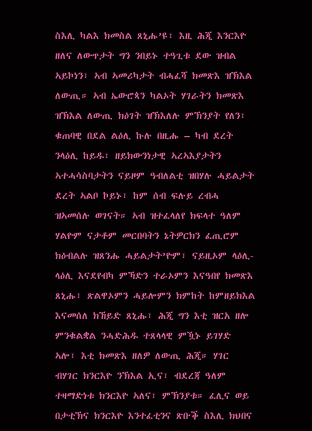ስእሊ ካልእ ክመስል ጸኒሑ’ዩ፣ እዚ ሕጂ እንርእዮ ዘለና ለውጥታት ግን ንበይኑ ተዓጊቱ ደው ዝብል ኣይኮነን፣ ኣብ ኣመሪካታት ብሓፈሻ ክመጽእ ዝኽእል ለውጢ። ኣብ ኤውሮጳን ካልኦት ሃገራትን ክመጽእ ዝኽእል ለውጢ ክዕገት ዝኽእለሉ ምኽንያት የለን፣ ቁጠባዊ በደል ልዕሊ ኩሉ በዚሑ – ካብ ደረት ንላዕሊ ከይዱ፣ ዘይክውንነታዊ ኣረኣእያታትን ኣተሓሳስባታትን ናይዞም ዓብለልቲ ዝበሃሉ ሓይልታት ደረት ኣልቦ ኮይኑ፣ ከም ሰብ ፍሉይ ረብሓ ዝኣመሰሉ ወገናት። ኣብ ዝተፈላለየ ክፍላተ ዓለም ሃልዮም ናታቶም መርበባትን ኔትዎርክን ፈጢሮም ክዕብልሉ ዝጸንሑ ሓይልታት’ዮም፣ ናይዚኦም ላዕሊ-ላዕሊ እናደየብካ ምኻድን ተራኦምን እናዓበየ ክመጽእ ጸኒሑ፣ ጽልዋኦምን ሓይሎምን ክምከት ከምዘይክእል እናመሰለ ክኸይድ ጸኒሑ፣ ሕጂ ግን እቲ ዝርአ ዘሎ ምንቁልቋል ንሓድሕዱ ተጸላላዊ ምዃኑ ይገሃድ ኣሎ፣ እቲ ክመጽእ ዘለዎ ለውጢ ሕጂ። ሃገር ብሃገር ክንርእዮ ንኽእል ኢና፣ ብደረጃ ዓለም ተዛማድነቱ ክንርእዮ ኣለና፣ ምኽንያቱ። ፈሊና ወይ በታቲኽና ክንርእዮ እንተፈቲንና ጽቡቕ ስእሊ ክህበና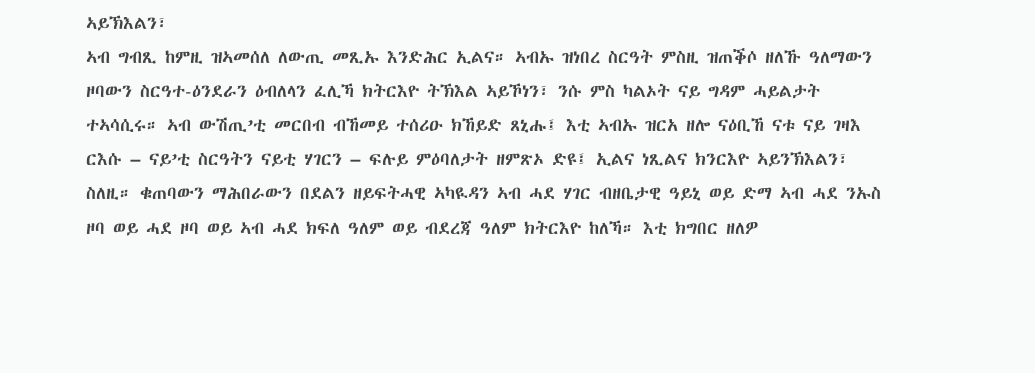ኣይኽእልን፣
ኣብ ግብጺ ከምዚ ዝኣመሰለ ለውጢ መጺኡ እንድሕር ኢልና። ኣብኡ ዝነበረ ስርዓት ምስዚ ዝጠቕሶ ዘለኹ ዓለማውን ዞባውን ስርዓተ-ዕንደራን ዕብለላን ፈሊኻ ክትርእዮ ትኽእል ኣይኾነን፣ ንሱ ምስ ካልኦት ናይ ግዳም ሓይልታት ተኣሳሲሩ። ኣብ ውሽጢ’ቲ መርበብ ብኸመይ ተሰሪዑ ክኸይድ ጸኒሑ፤ እቲ ኣብኡ ዝርአ ዘሎ ናዕቢኸ ናቱ ናይ ገዛእ ርእሱ – ናይ’ቲ ስርዓትን ናይቲ ሃገርን – ፍሉይ ምዕባለታት ዘምጽኦ ድዩ፤ ኢልና ነጺልና ክንርእዮ ኣይንኽእልን፣ ስለዚ። ቁጠባውን ማሕበራውን በደልን ዘይፍትሓዊ ኣካዪዳን ኣብ ሓደ ሃገር ብዘቤታዊ ዓይኒ ወይ ድማ ኣብ ሓደ ንኡስ ዞባ ወይ ሓደ ዞባ ወይ ኣብ ሓደ ክፍለ ዓለም ወይ ብደረጃ ዓለም ክትርእዮ ከለኻ። እቲ ክግበር ዘለዎ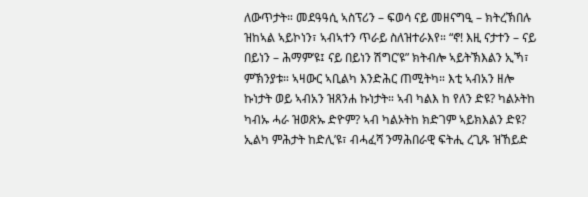ለውጥታት። መደዓዓሲ ኣስፕሪን – ፍወሳ ናይ መዘናግዒ – ክትረኽበሉ ዝከኣል ኣይኮነን፣ ኣብኣተን ጥራይ ስለዝተራእየ። “ኖ! እዚ ናታተን – ናይ በይነን – ሕማም’ዩ፤ ናይ በይነን ሽግር’ዩ” ክትብሎ ኣይትኽእልን ኢኻ፣ ምኽንያቱ። ኣዛውር ኣቢልካ እንድሕር ጠሚትካ። እቲ ኣብአን ዘሎ ኩነታት ወይ ኣብአን ዝጸንሐ ኩነታት። ኣብ ካልእ ከ የለን ድዩ? ካልኦትከ ካብኡ ሓራ ዝወጽኡ ድዮም? ኣብ ካልኦትከ ክድገም ኣይክእልን ድዩ? ኢልካ ምሕታት ከድሊ’ዩ፣ ብሓፈሻ ንማሕበራዊ ፍትሒ ረጊጹ ዝኸይድ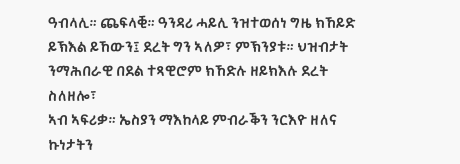ዓብላሊ። ጨፍላቒ። ዓንዳሪ ሓይሊ ንዝተወሰነ ግዜ ክኸይድ ይኽእል ይኸውን፤ ደረት ግን ኣለዎ፣ ምኽንያቱ። ህዝብታት ንማሕበራዊ በደል ተጻዊሮም ክኸድሉ ዘይክእሉ ደረት ስለዘሎ፣
ኣብ ኣፍሪቃ። ኤስያን ማእከላይ ምብራቕን ንርእዮ ዘለና ኩነታትን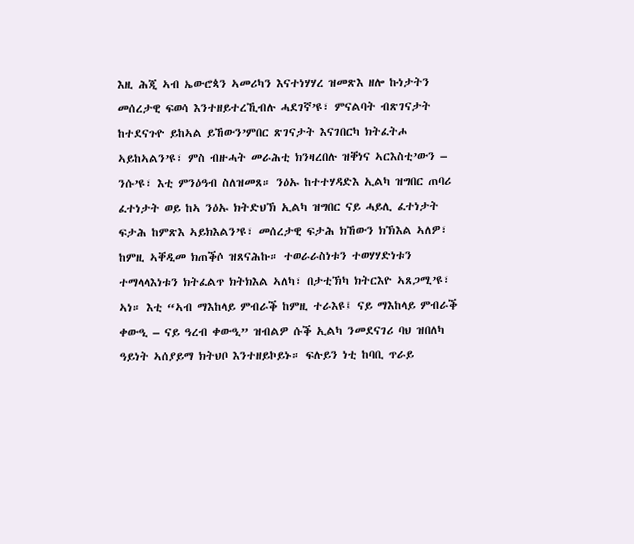እዚ ሕጂ ኣብ ኤውሮጳን ኣመሪካን እናተነሃሃረ ዝመጽእ ዘሎ ኩነታትን መሰረታዊ ፍወሳ እንተዘይተረኺብሉ ሓደገኛ’ዩ፣ ምናልባት ብጽገናታት ከተደናጉዮ ይከኣል ይኸውን’ምበር ጽገናታት እናገበርካ ክትፈትሖ ኣይከኣልን’ዩ፣ ምስ ብዙሓት መራሕቲ ክንዛረበሉ ዝቐነና ኣርእስቲ’ውን – ንሱ’ዩ፣ እቲ ምንዕዓብ ስለዝመጸ። ንዕኡ ከተተሃዳድእ ኢልካ ዝግበር ጠባሪ ፈተነታት ወይ ከኣ ንዕኡ ክትድህኽ ኢልካ ዝግበር ናይ ሓይሊ ፈተነታት ፍታሕ ከምጽእ ኣይክእልን’ዩ፣ መሰረታዊ ፍታሕ ክኸውን ክኽእል ኣለዎ፣ ከምዚ ኣቐዲመ ክጠቕሶ ዝጸናሕኩ። ተወራራስነቱን ተወሃሃድነቱን ተማላላእነቱን ክትፈልጥ ክትክእል ኣለካ፣ በታቲኽካ ክትርእዮ ኣጸጋሚ’ዩ፣ ኣነ። እቲ “ኣብ ማእከላይ ምብራቕ ከምዚ ተራእዩ፤ ናይ ማእከላይ ምብራቕ ቀውዒ – ናይ ዓረብ ቀውዒ” ዝብልዎ ሱቕ ኢልካ ንመደናገሪ ባህ ዝበለካ ዓይነት ኣሰያይማ ክትህቦ እንተዘይኮይኑ። ፍሉይን ነቲ ከባቢ ጥራይ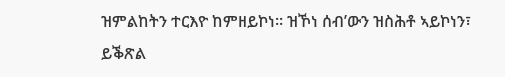ዝምልከትን ተርእዮ ከምዘይኮነ። ዝኾነ ሰብ’ውን ዝስሕቶ ኣይኮነን፣
ይቕጽል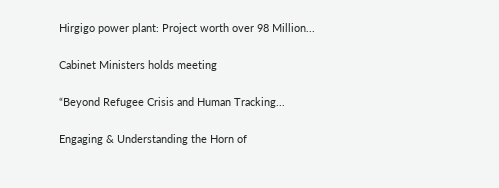Hirgigo power plant: Project worth over 98 Million...

Cabinet Ministers holds meeting

“Beyond Refugee Crisis and Human Tracking...

Engaging & Understanding the Horn of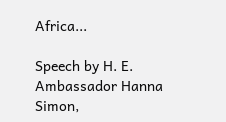Africa...

Speech by H. E. Ambassador Hanna Simon,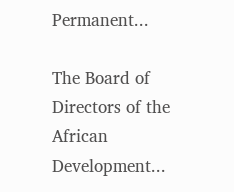Permanent...

The Board of Directors of the African Development...